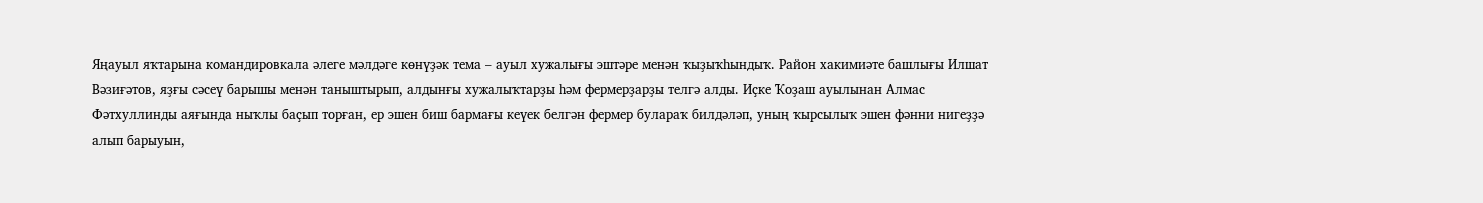Яңауыл яҡтарына командировкала әлеге мәлдәге көнүҙәк тема – ауыл хужалығы эштәре менән ҡыҙыҡһындыҡ. Район хакимиәте башлығы Илшат Вәзиғәтов, яҙғы сәсеү барышы менән таныштырып, алдынғы хужалыҡтарҙы һәм фермерҙарҙы телгә алды. Иҫке Ҡоҙаш ауылынан Алмас Фәтхуллинды аяғында ныҡлы баҫып торған, ер эшен биш бармағы кеүек белгән фермер булараҡ билдәләп, уның ҡырсылыҡ эшен фәнни нигеҙҙә алып барыуын,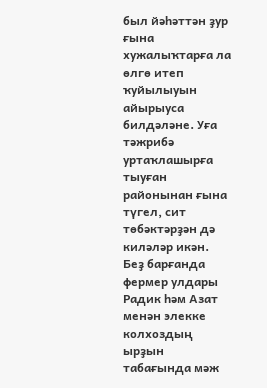был йәһәттән ҙур ғына хужалыҡтарға ла өлгө итеп ҡуйылыуын айырыуса билдәләне. Уға тәжрибә уртаҡлашырға тыуған районынан ғына түгел, сит төбәктәрҙән дә киләләр икән.
Беҙ барғанда фермер улдары Радик һәм Азат менән элекке колхоздың ырҙын табағында мәж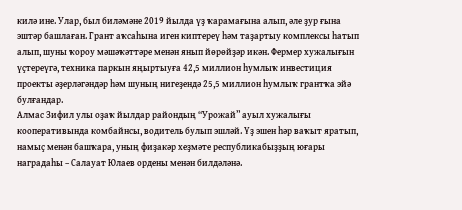килә ине. Улар, был биләмәне 2019 йылда үҙ ҡарамағына алып, әле ҙур ғына эштәр башлаған. Грант аҡсаһына иген киптереү һәм таҙартыу комплексы һатып алып, шуны ҡороу мәшәҡәттәре менән янып йөрөйҙәр икән. Фермер хужалығын үҫтереүгә, техника паркын яңыртыуға 42,5 миллион һумлыҡ инвестиция проекты әҙерләгәндәр һәм шуның нигеҙендә 25,5 миллион һумлыҡ грантҡа эйә булғандар.
Алмас Зифил улы оҙаҡ йылдар райондың “Урожай” ауыл хужалығы кооперативында комбайнсы, водитель булып эшләй. Үҙ эшен һәр ваҡыт яратып, намыҫ менән башҡара, уның фиҙакәр хеҙмәте республикабыҙҙың юғары наградаһы – Салауат Юлаев ордены менән билдәләнә.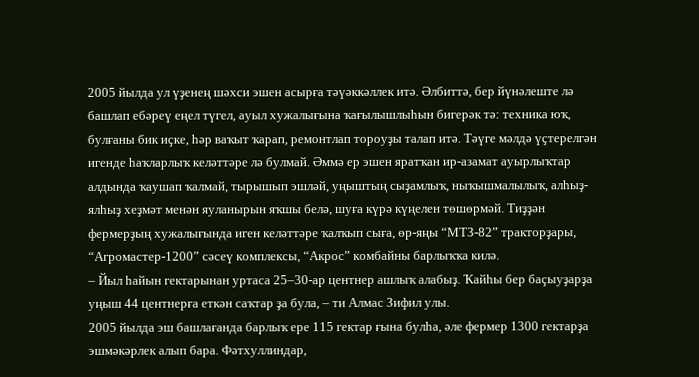2005 йылда ул үҙенең шәхси эшен асырға тәүәккәллек итә. Әлбиттә, бер йүнәлеште лә башлап ебәреү еңел түгел, ауыл хужалығына ҡағылышлыһын бигерәк тә: техника юҡ, булғаны бик иҫке, һәр ваҡыт ҡарап, ремонтлап тороуҙы талап итә. Тәүге мәлдә үҫтерелгән игенде һаҡларлыҡ келәттәре лә булмай. Әммә ер эшен яратҡан ир-азамат ауырлыҡтар алдында ҡаушап ҡалмай, тырышып эшләй, уңыштың сыҙамлыҡ, ныҡышмалылыҡ, алһыҙ-ялһыҙ хеҙмәт менән яуланырын яҡшы белә, шуға күрә күңелен төшөрмәй. Тиҙҙән фермерҙың хужалығында иген келәттәре ҡалҡып сыға, өр-яңы “МТЗ-82” тракторҙары, “Агромастер-1200” сәсеү комплексы, “Акрос” комбайны барлыҡҡа килә.
– Йыл һайын гектарынан уртаса 25–30-ар центнер ашлыҡ алабыҙ. Ҡайһы бер баҫыуҙарҙа уңыш 44 центнерға еткән саҡтар ҙа була, – ти Алмас Зифил улы.
2005 йылда эш башлағанда барлыҡ ере 115 гектар ғына булһа, әле фермер 1300 гектарҙа эшмәкәрлек алып бара. Фәтхуллиндар,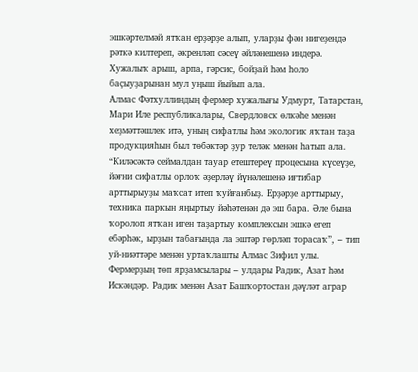эшкәртелмәй ятҡан ерҙәрҙе алып, уларҙы фән нигеҙендә рәткә килтереп, әкренләп сәсеү әйләнешенә индерә. Хужалыҡ арыш, арпа, гәрсис, бойҙай һәм һоло баҫыуҙарынан мул уңыш йыйып ала.
Алмас Фәтхуллиндың фермер хужалығы Удмурт, Татарстан, Мари Иле республикалары, Свердловск өлкәһе менән хеҙмәттәшлек итә, уның сифатлы һәм экологик яҡтан таҙа продукцияһын был төбәктәр ҙур теләк менән һатып ала. “Киләсәктә сеймалдан тауар етештереү процесына күсеүҙе, йәғни сифатлы орлоҡ әҙерләү йүнәлешенә иғтибар арттырыуҙы маҡсат итеп ҡуйғанбыҙ. Ерҙәрҙе арттырыу, техника паркын яңыртыу йәһәтенән дә эш бара. Әле бына ҡоролоп ятҡан иген таҙартыу комплексын эшкә егеп ебәрһәк, ырҙын табағында ла эштәр гөрләп торасаҡ”, – тип уй-ниәттәре менән уртаҡлашты Алмас Зифил улы.
Фермерҙың төп ярҙамсылары – улдары Радик, Азат һәм Искәндәр. Радик менән Азат Башҡортостан дәүләт аграр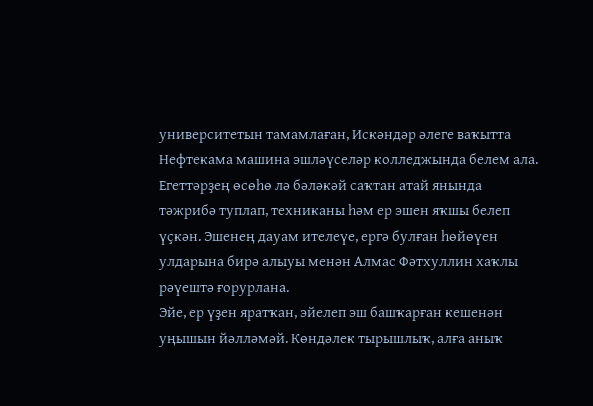университетын тамамлаған, Искәндәр әлеге ваҡытта Нефтекама машина эшләүселәр колледжында белем ала. Егеттәрҙең өсөһө лә бәләкәй саҡтан атай янында тәжрибә туплап, техниканы һәм ер эшен яҡшы белеп үҫкән. Эшенең дауам ителеүе, ергә булған һөйөүен улдарына бирә алыуы менән Алмас Фәтхуллин хаҡлы рәүештә ғорурлана.
Эйе, ер үҙен яратҡан, эйелеп эш башҡарған кешенән уңышын йәлләмәй. Көндәлек тырышлыҡ, алға аныҡ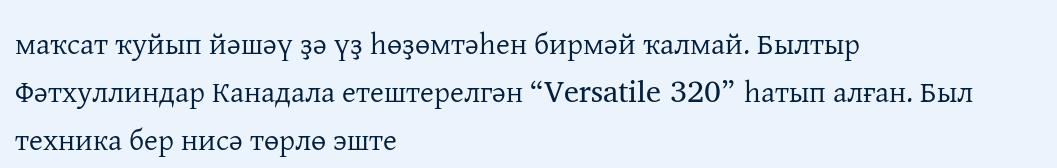маҡсат ҡуйып йәшәү ҙә үҙ һөҙөмтәһен бирмәй ҡалмай. Былтыр Фәтхуллиндар Канадала етештерелгән “Versatile 320” һатып алған. Был техника бер нисә төрлө эште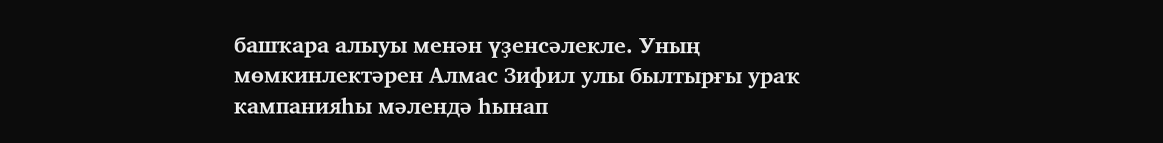башҡара алыуы менән үҙенсәлекле. Уның мөмкинлектәрен Алмас Зифил улы былтырғы ураҡ кампанияһы мәлендә һынап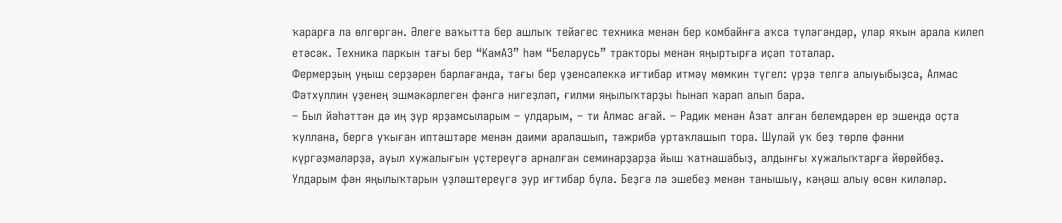ҡарарға ла өлгөргән. Әлеге ваҡытта бер ашлыҡ тейәгес техника менән бер комбайнға аҡса түләгәндәр, улар яҡын арала килеп етәсәк. Техника паркын тағы бер “КамАЗ” һәм “Беларусь” тракторы менән яңыртырға иҫәп тоталар.
Фермерҙың уңыш серҙәрен барлағанда, тағы бер үҙенсәлеккә иғтибар итмәү мөмкин түгел: үрҙә телгә алыуыбыҙса, Алмас Фәтхуллин үҙенең эшмәкәрлеген фәнгә нигеҙләп, ғилми яңылыҡтарҙы һынап ҡарап алып бара.
– Был йәһәттән дә иң ҙур ярҙамсыларым – улдарым, – ти Алмас ағай. – Радик менән Азат алған белемдәрен ер эшендә оҫта ҡуллана, бергә уҡыған иптәштәре менән даими аралашып, тәжрибә уртаҡлашып тора. Шулай уҡ беҙ төрлө фәнни күргәҙмәләрҙә, ауыл хужалығын үҫтереүгә арналған семинарҙарҙа йыш ҡатнашабыҙ, алдынғы хужалыҡтарға йөрөйбөҙ. Улдарым фән яңылыҡтарын үҙләштереүгә ҙур иғтибар бүлә. Беҙгә лә эшебеҙ менән танышыу, кәңәш алыу өсөн киләләр.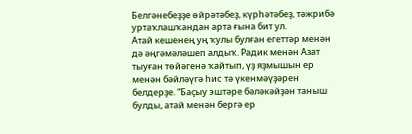Белгәнебеҙҙе өйрәтәбеҙ, күрһәтәбеҙ, тәжрибә уртаҡлашҡандан арта ғына бит ул.
Атай кешенең уң ҡулы булған егеттәр менән дә әңгәмәләшеп алдыҡ. Радик менән Азат тыуған төйәгенә ҡайтып, үҙ яҙмышын ер менән бәйләүгә һис тә үкенмәүҙәрен белдерҙе. “Баҫыу эштәре бәләкәйҙән таныш булды, атай менән бергә ер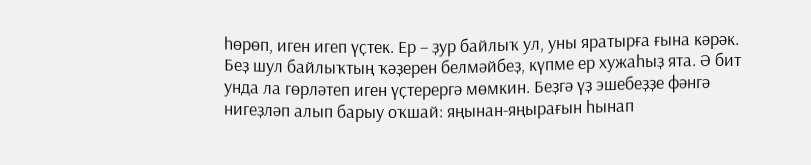һөрөп, иген игеп үҫтек. Ер – ҙур байлыҡ ул, уны яратырға ғына кәрәк. Беҙ шул байлыҡтың ҡәҙерен белмәйбеҙ, күпме ер хужаһыҙ ята. Ә бит унда ла гөрләтеп иген үҫтерергә мөмкин. Беҙгә үҙ эшебеҙҙе фәнгә нигеҙләп алып барыу оҡшай: яңынан-яңырағын һынап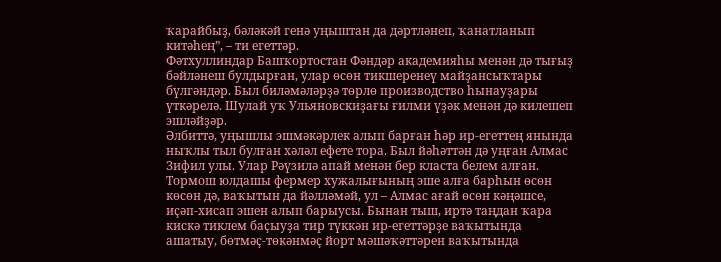ҡарайбыҙ, бәләкәй генә уңыштан да дәртләнеп, ҡанатланып китәһең”, – ти егеттәр.
Фәтхуллиндар Башҡортостан Фәндәр академияһы менән дә тығыҙ бәйләнеш булдырған, улар өсөн тикшеренеү майҙансыҡтары бүлгәндәр. Был биләмәләрҙә төрлө производство һынауҙары үткәрелә. Шулай уҡ Ульяновскиҙағы ғилми үҙәк менән дә килешеп эшләйҙәр.
Әлбиттә, уңышлы эшмәкәрлек алып барған һәр ир-егеттең янында ныҡлы тыл булған хәләл ефете тора. Был йәһәттән дә уңған Алмас Зифил улы. Улар Рәүзилә апай менән бер класта белем алған. Тормош юлдашы фермер хужалығының эше алға барһын өсөн көсөн дә, ваҡытын да йәлләмәй, ул – Алмас ағай өсөн кәңәшсе, иҫәп-хисап эшен алып барыусы. Бынан тыш, иртә таңдан ҡара кискә тиклем баҫыуҙа тир түккән ир-егеттәрҙе ваҡытында ашатыу, бөтмәҫ-төкәнмәҫ йорт мәшәҡәттәрен ваҡытында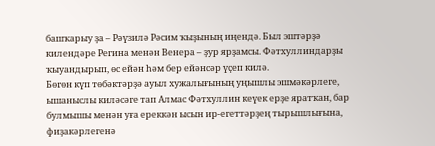башҡарыу ҙа – Рәүзилә Рәсим ҡыҙының иңендә. Был эштәрҙә килендәре Регина менән Венера – ҙур ярҙамсы. Фәтхуллиндарҙы ҡыуандырып, өс ейән һәм бер ейәнсәр үҫеп килә.
Бөгөн күп төбәктәрҙә ауыл хужалығының уңышлы эшмәкәрлеге, ышаныслы киләсәге тап Алмас Фәтхуллин кеүек ерҙе яратҡан, бар булмышы менән уға ереккән ысын ир-егеттәрҙең тырышлығына, фиҙакәрлегенә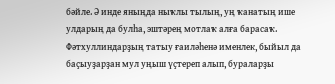бәйле. Ә инде яныңда ныҡлы тылың, уң ҡанатың ише улдарың да булһа, эштәрең мотлаҡ алға барасаҡ. Фәтхуллиндарҙың татыу ғаиләһенә именлек, быйыл да баҫыуҙарҙан мул уңыш үҫтереп алып, бураларҙы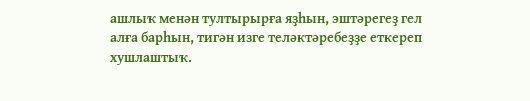ашлыҡ менән тултырырға яҙһын, эштәрегеҙ гел алға барһын, тигән изге теләктәребеҙҙе еткереп хушлаштыҡ.